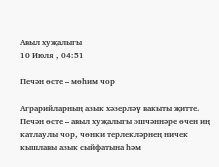Авыл хуҗалыгы
10 Июля , 04:51

Печән өсте – мөһим чор

Аграрийларның азык хәзерләү вакыты җитте. Печән өсте – авыл хуҗалыгы эшчәннәре өчен иң катлаулы чор, чөнки терлекләрнең ничек кышлавы азык сыйфатына һәм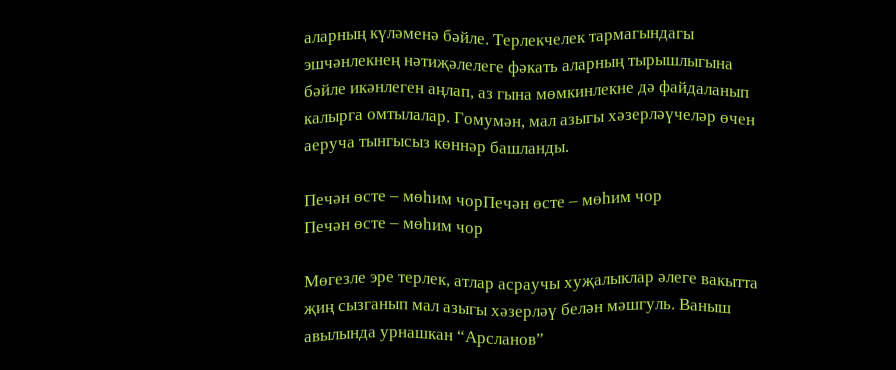аларның күләменә бәйле. Терлекчелек тармагындагы эшчәнлекнең нәтиҗәлелеге фәкать аларның тырышлыгына бәйле икәнлеген аңлап, аз гына мөмкинлекне дә файдаланып калырга омтылалар. Гомумән, мал азыгы хәзерләүчеләр өчен аеруча тынгысыз көннәр башланды.

Печән өсте – мөһим чорПечән өсте – мөһим чор
Печән өсте – мөһим чор

Мөгезле эре терлек, атлар асраучы хуҗалыклар әлеге вакытта җиң сызганып мал азыгы хәзерләү белән мәшгуль. Ваныш авылында урнашкан “Арсланов”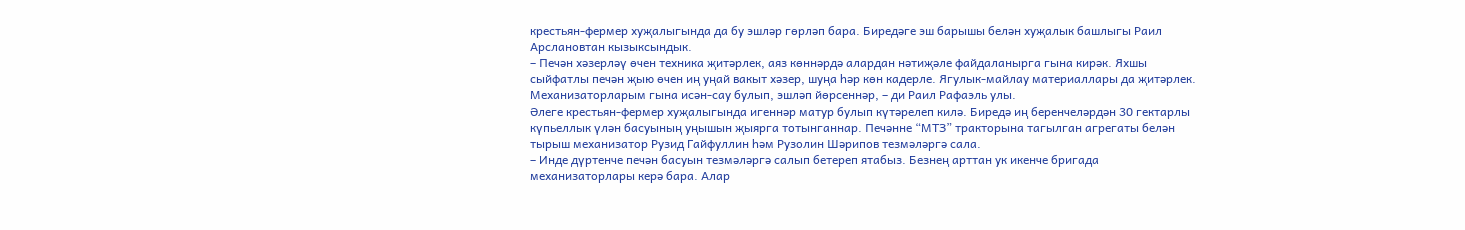крестьян-фермер хуҗалыгында да бу эшләр гөрләп бара. Биредәге эш барышы белән хуҗалык башлыгы Раил Арслановтан кызыксындык.
– Печән хәзерләү өчен техника җитәрлек, аяз көннәрдә алардан нәтиҗәле файдаланырга гына кирәк. Яхшы сыйфатлы печән җыю өчен иң уңай вакыт хәзер, шуңа һәр көн кадерле. Ягулык-майлау материаллары да җитәрлек. Механизаторларым гына исән-сау булып, эшләп йөрсеннәр, – ди Раил Рафаэль улы.
Әлеге крестьян-фермер хуҗалыгында игеннәр матур булып күтәрелеп килә. Биредә иң беренчеләрдән 30 гектарлы күпьеллык үлән басуының уңышын җыярга тотынганнар. Печәнне “МТЗ” тракторына тагылган агрегаты белән тырыш механизатор Рузид Гайфуллин һәм Рузолин Шәрипов тезмәләргә сала.
– Инде дүртенче печән басуын тезмәләргә салып бетереп ятабыз. Безнең арттан ук икенче бригада механизаторлары керә бара. Алар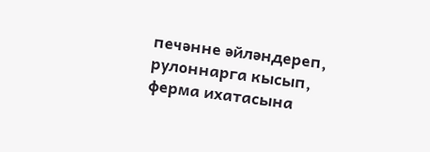печәнне әйләндереп, рулоннарга кысып, ферма ихатасына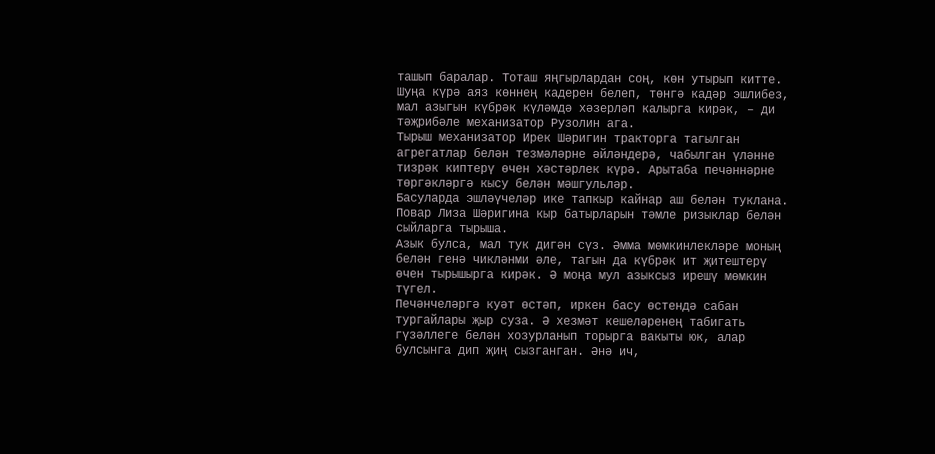ташып баралар. Тоташ яңгырлардан соң, көн утырып китте. Шуңа күрә аяз көннең кадерен белеп, төнгә кадәр эшлибез, мал азыгын күбрәк күләмдә хәзерләп калырга кирәк, – ди тәҗрибәле механизатор Рузолин ага.
Тырыш механизатор Ирек Шәригин тракторга тагылган агрегатлар белән тезмәләрне әйләндерә, чабылган үләнне тизрәк киптерү өчен хәстәрлек күрә. Арытаба печәннәрне төргәкләргә кысу белән мәшгульләр.
Басуларда эшләүчеләр ике тапкыр кайнар аш белән туклана. Повар Лиза Шәригина кыр батырларын тәмле ризыклар белән сыйларга тырыша.
Азык булса, мал тук дигән сүз. Әмма мөмкинлекләре моның белән генә чикләнми әле, тагын да күбрәк ит җитештерү өчен тырышырга кирәк. Ә моңа мул азыксыз ирешү мөмкин түгел.
Печәнчеләргә куәт өстәп, иркен басу өстендә сабан тургайлары җыр суза. Ә хезмәт кешеләренең табигать гүзәллеге белән хозурланып торырга вакыты юк, алар булсынга дип җиң сызганган. Әнә ич,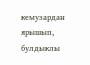кемузардан ярышып, булдыклы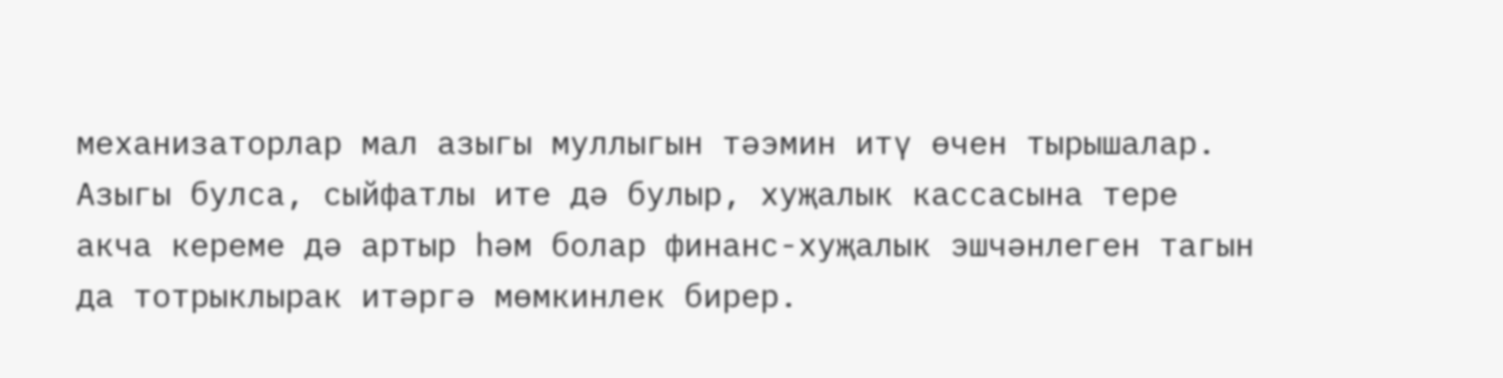механизаторлар мал азыгы муллыгын тәэмин итү өчен тырышалар. Азыгы булса, сыйфатлы ите дә булыр, хуҗалык кассасына тере акча кереме дә артыр һәм болар финанс-хуҗалык эшчәнлеген тагын да тотрыклырак итәргә мөмкинлек бирер.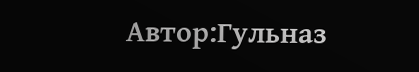Автор:Гульназ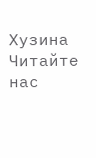Хузина
Читайте нас